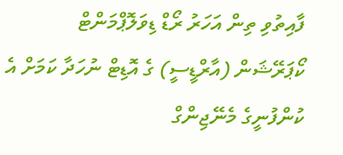ފާއިތުވި ތިން އަހަރު ރޯޑް ޑިވަލޮޕްމަންޓް ކޯޕަރޭޝަން (އާރްޑީސީ) ގެ އޮޑިޓް ނުހަދާ ކަމަށް އެ ކުންފުނީގެ މެނޭޖިންގް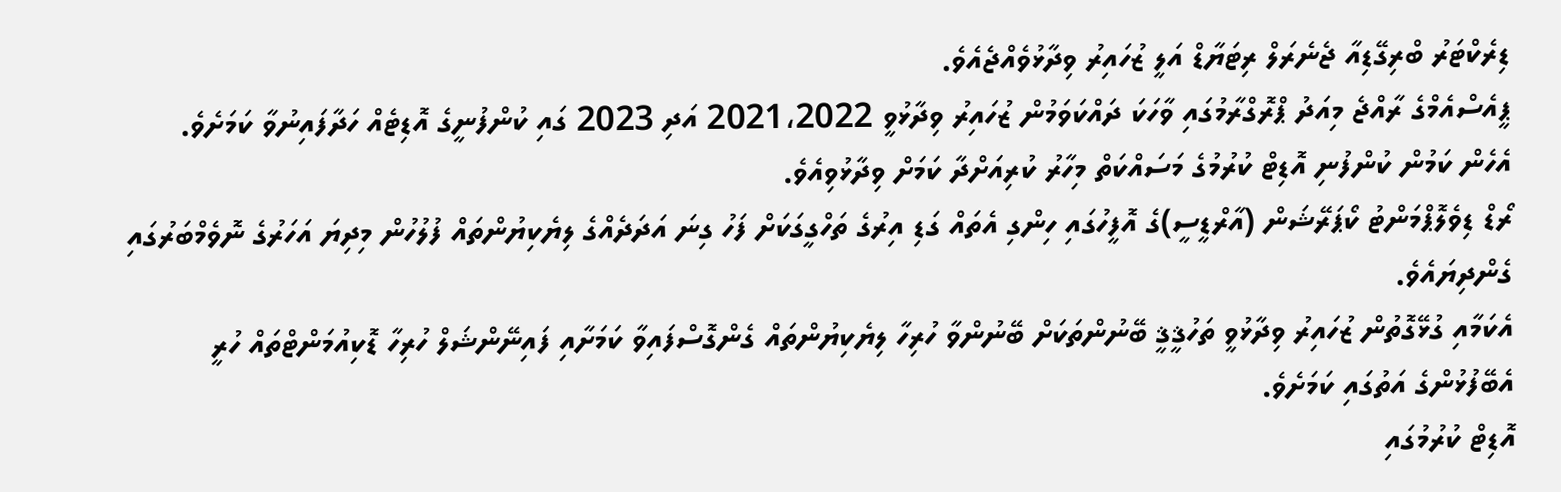ޑިރެކްޓަރު ބްރިގޭޑިއާ ޖެނެރަލް ރިޓަޔާޑް އަލީ ޒުހައިރު ވިދާޅުވެއްޖެއެވެ.
ޕީއެސްއެމްގެ ރާއްޖެ މިއަދު ޕްރޮގްރާމުގައި ވާހަކަ ދައްކަވަމުން ޒުހައިރު ވިދާޅުވީ 2021،2022 އަދި 2023 ގައި ކުންފުނީގެ އޮޑިޓެއް ހަދާފައިނުވާ ކަމަށެވެ. އެހެން ކަމުން ކުންފުނި އޮޑިޓް ކުރުމުގެ މަސައްކަތް މިހާރު ކުރިއަށްދާ ކަމަށް ވިދާޅުވިއެވެ.
ރޯޑް ޑިވެލޮޕްމަންޓު ކޯޕަރޭޝަން (އާރްޑީސީ)ގެ އޮފީހުގައި ހިންގި އެތައް ގަޑި އިރުގެ ތަހްގީގަކަށް ފަހު ގިނަ އަދަދެއްގެ ލިޔެކިޔުންތައް ފުލުހުން މިދިޔަ އަހަރުގެ ނޮވެމްބަރުގައި ގެންދިޔައެވެ.
އެކަމާއި ގުޅޭގޮތުން ޒުހައިރު ވިދާޅުވީ ތަހުޤީޤީ ބޭނުންތަކަށް ބޭނުންވާ ހުރިހާ ލިޔެކިޔުންތައް ގެންގޮސްފައިވާ ކަމަށާއި ފައިނޭންޝަލް ހުރިހާ ޑޮކިއުމަންޓްތައް ހުރީ އެބޭފުޅުންގެ އަތުގައި ކަމަށެވެ.
އޮޑިޓް ކުރުމުގައި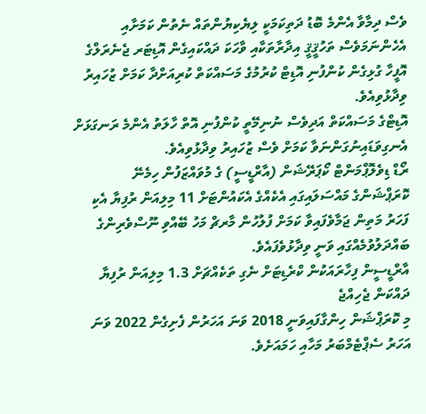ވެސް ދިމާވާ އެންމެ ބޮޑު ދަތިކަމަކީ ލިޔެކިޔުންތައް ނެތުން ކަމަށާއި އެހެންނަމަވެސް ތަހުޤީޤީ އިދާރާތަކާއި ވާހަކަ ދައްކައިގެން އޮޑިޓަރ ޖެނެރަލްގެ އޮފީހާ ގުޅިގެން ކުންފުނި އޮޑިޓް ކުރުމުގެ މަސައްކަތް ކުރިއަށްދާ ކަމަށް ޒުހައިރު ވިދާޅުވިއެވެ.
އޮޑިޓްގެ މަސައްކަތް އަދިވެސް ނުނިމޭތީ ކުންފުނި އޮތް ހާލަތު އެންމެ ރަނގަޅަށް އެނގިވަޑައިނުގަންނަވާ ކަމަށް ވެސް ޒުހައިރު ވިދާޅުވިއެވެ.
ރޯޑް ޑިވެލޮޕްމަންޓް ކޯޕަރޭޝަން (އާރްޑީސީ) ގެ މުވައްޒަފުން ހިމެނޭ ކޮރަޕްޝަންގެ މައްސަލައިގައި އެކެއްގެ އެކައުންޓަށް 11 މިލިއަން ރުފިޔާ އެކި ފަހަރު މަތިން ޖަމާވެފައިވާ ކަމަށް ފުލުހުން މާރޗް މަހު ބޭއްވި ނޫސްވެރިންގެ ބައްދަލުވުމެއްގައި ވަނީ ވިދާޅުވެފައެވެ.
އާރްޑީސީން ފިހާރައަކުން ކްރެޑިޓަށް ނެގި ތަކެއްޗަށް 1.3 މިލިއަން ރުފިޔާ ދައްކަން ޖެހިއްޖެ
މި ކޮރަޕްޝަން ހިންގާފައިވަނީ 2018 ވަނަ އަހަރުން ފެށިގެން 2022 ވަނަ އަހަރު ސެޕްޓެމްބަރު މަހާއި ހަމައަށެވެ.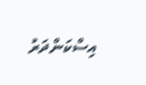އިސްކަންދަރު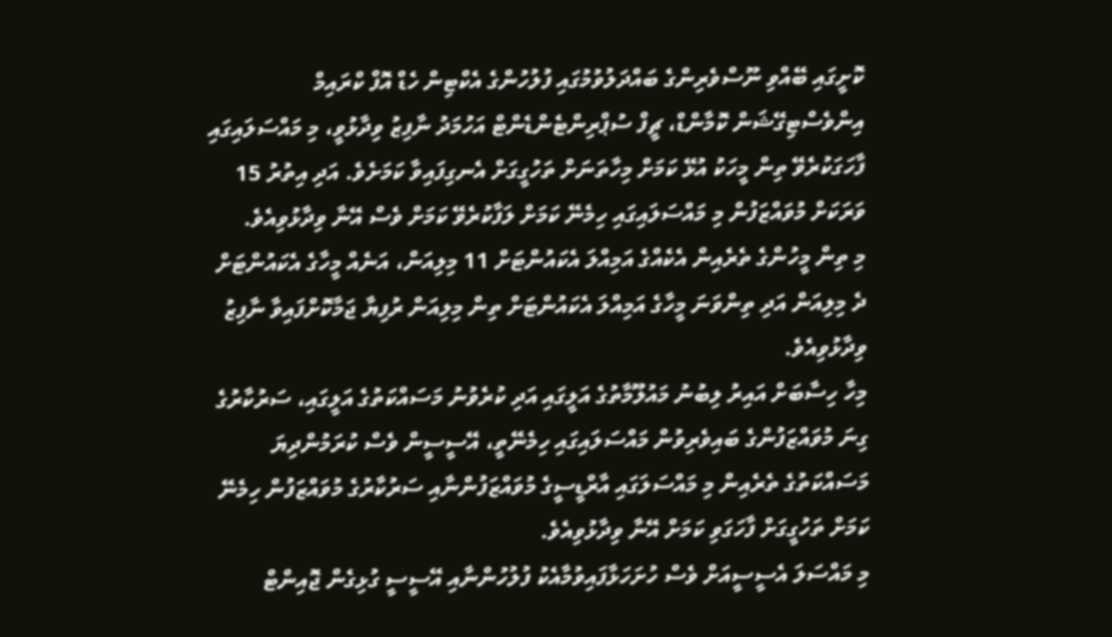ކޮށީގައި ބޭއްވި ނޫސްވެރިންގެ ބައްދަލުވުމުގައި ފުލުހުންގެ އެކްޓިން ހެޑް އޮފް ކްރައިމް އިންވެސްޓިގޭޝަން ކޮމާންޑް، ޗީފް ސުޕްރިންޓެންޑެންޓް އަހުމަދު ނާފިޒު ވިދާޅުވީ، މި މައްސަލައިގައި ފާހަގަކުރެވޭ ތިން މީހަކު އުޅޭ ކަމަށް މިހާތަނަށް ތަހުގީގަށް އެނގިފައިވާ ކަމަށެވެ. އަދި އިތުރު 15 ވަރަކަށް މުވައްޒަފުން މި މައްސަލައިގައި ހިމެނޭ ކަމަށް ލަފާކުރެވޭ ކަމަށް ވެސް އޭނާ ވިދާޅުވިއެވެ.
މި ތިން މީހުންގެ ތެރެއިން އެކެއްގެ އަމިއްލަ އެކައުންޓަށް 11 މިލިއަން، އަނެއް މީހާގެ އެކައުންޓަށް ދެ މިލިއަން އަދި ތިންވަނަ މީހާގެ އަމިއްލަ އެކައުންޓަށް ތިން މިލިއަން ރުފިޔާ ޖަމާކޮށްފައިވާ ނާފިޒު ވިދާޅުވިއެވެ.
މިހާ ހިސާބަށް އައިރު ލިބުނު މައުލޫމާތުގެ އަލީގައި އަދި ކުރެވުނު މަސައްކަތުގެ އަލީގައި، ސަރުކާރުގެ ގިނަ މުވައްޒަފުންގެ ބައިވެރިވުން މައްސަލައިގައި ހިމެނޭތީ، އޭސީސީން ވެސް ކުރަމުންދިޔަ މަސައްކަތުގެ ތެރެއިން މި މައްސަލަގައި އާރްޑީސީގެ މުވައްޒަފުންނާއި ސަރުކާރުގެ މުވައްޒަފުން ހިމެނޭ ކަމަށް ތަހުގީގަށް ފާހަގަވި ކަމަށް އޭނާ ވިދާޅުވިއެވެ.
މި މައްސަލަ އެސީސީއަށް ވެސް ހުށަހަޅާފައިވުމާއެކު ފުލުހުންނާއި އޭސީސީ ގުޅިގެން ޖޮއިންޓް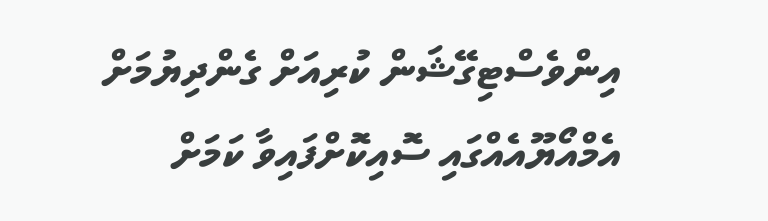އިންވެސްޓިގޭޝަން ކުރިއަށް ގެންދިޔުމަށް އެމްއޯޔޫއެއްގައި ސޮއިކޮށްފައިވާ ކަމަށް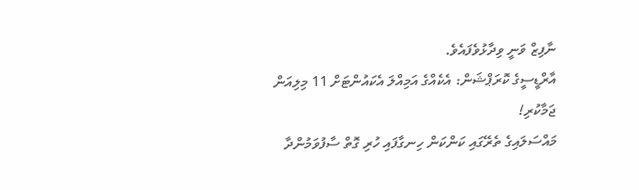ނާފިޒް ވަނީ ވިދާޅުވެފައެވެ.
އާރްޑީސީގެ ކޮރަޕްޝަން: އެކެއްގެ އަމިއްލަ އެކައުންޓަށް 11 މިލިއަން ޖަމާކުރި!
މައްސަލައިގެ ތެރޭގައި ކަންކަން ހިނގާފައި ހުރި ގޮތް ސާފުވަމުންދާ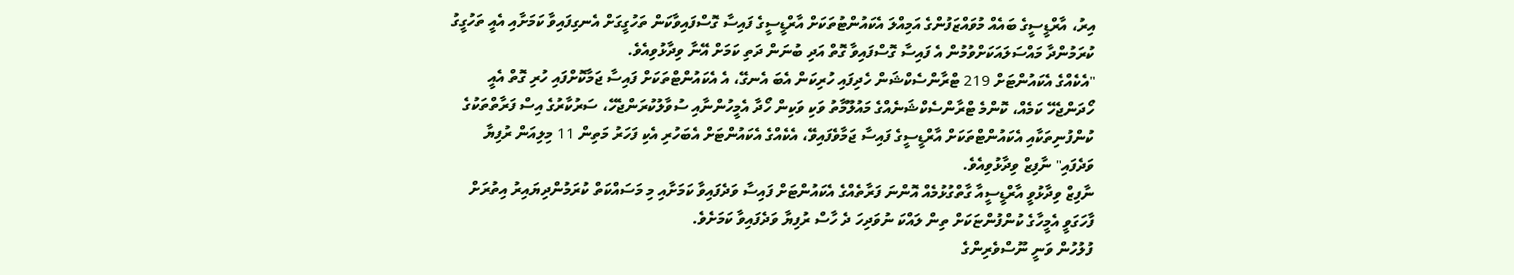އިރު، އާރްޑީސީގެ ބައެއް މުވައްޒަފުންގެ އަމިއްލަ އެކައުންޓުތަކަށް އާރްޑީސީގެ ފައިސާ ގޮސްފައިވާކަން ތަހުގީގަށް އެނގިފައިވާ ކަމަށާއި އެއީ ތަހުގީގު ކުރަމުންދާ މައްސަލައަކަށްވުމުން އެ ފައިސާ ގޮސްފައިވާ ގޮތް އަދި ބުނަން ދަތި ކަމަށް އޭނާ ވިދާޅުވިއެވެ.
"އެކެއްގެ އެކައުންޓަށް 219 ޓްރާންސެކްޝަން ހެދިފައި ހުރިކަން އެބަ އެނގޭ، އެ އެކައުންޓްތަކަށް ފައިސާ ޖަމާކޮށްފައި ހުރި ގޮތް އެއީ ހޯދަންޖެހޭ ކަމެއް، ކޮންމެ ޓްރާންސެކްޝަނެއްގެ މައުލޫމާތު ވަކި ވަކިން ހޯދާ އެމީހުންނާއި ސުވާލުކުރަންޖެހޭ، ސަރުކާރުގެ އިސް ފަރާތްތަކުގެ ކުންފުނިތަކާއި އެކައުންޓްތަކަށް އާރްޑީސީގެ ފައިސާ ޖަމާވެފައިވޭ، އެކެއްގެ އެކައުންޓަށް އެބަހުރި އެކި ފަހަރު މަތިން 11 މިލިއަން ރުފިޔާ ވަދެފައި" ނާފިޒް ވިދާޅުވިއެވެ.
ނާފިޒް ވިދާޅުވީ އާރްޑީސީއާ ގާތްގުޅުމެއް އޮންނަ ފަރާތެއްގެ އެކައުންޓަށް ފައިސާ ވަދެފައިވާ ކަމަށާއި މި މަސައްކަތް ކުރަމުންދިޔައިރު އިތުރަށް ފާހަގަވީ އެމީހާގެ ކުންފުންޏަކަށް ތިން ލައްކަ ނުވަދިހަ ދެ ހާސް ރުފިޔާ ވަދެފައިވާ ކަމަށެވެ.
ފުލުހުން ވަނީ ނޫސްވެރިންގެ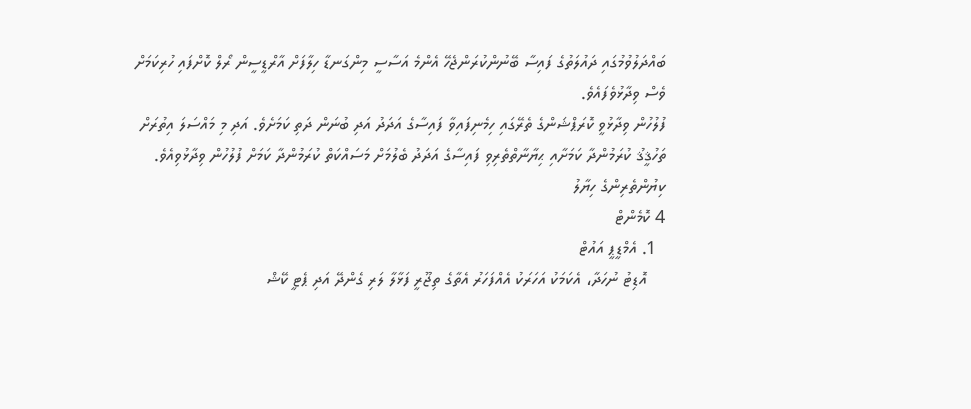ބައްދަލުވުމުގައި ދައުލަތުގެ ފައިސާ ބޭނުންކުރަންޖެހޭ އެންމެ އަސާސީ މިންގަނޑާ ހިލާފަށް އާރްޑީސީން ރޯލް ކޮށްފައި ހުރިކަމަށް ވެސް ވިދާޅުވެފައެވެ.
ފުލުހުން ވިދާޅުވީ ކޮރަޕްޝަންގެ ތެރޭގައި ހިމެނިފައިވާ ފައިސާގެ އަދަދު އަދި ބުނަން ދަތި ކަމަށެވެ. އަދި މި މައްސަލަ އިތުރަށް ތަހުޤީޤު ކުރަމުންދާ ކަމަށާއި ޙިޔާނާތްތެރިވި ފައިސާގެ އަދަދު ބެލުމަށް މަސައްކަތް ކުރަމުންދާ ކަމަށް ފުލުހުން ވިދާޅުވިއެވެ.
ކިޔުންތެރިންގެ ހިޔާލު
4 ކޮމެންޓް
  1. އެމްޑީޕީ އައުޓް
    އޮޑިޓު ނުހަދާ، އެކަމަކު އަހަރަކު އެއްފަހަރު އެތާގެ ތިޖޫރީ ފަޅާލާ ލަރި ގެންދޭ އަދި ޕެޓީ ކޭޝް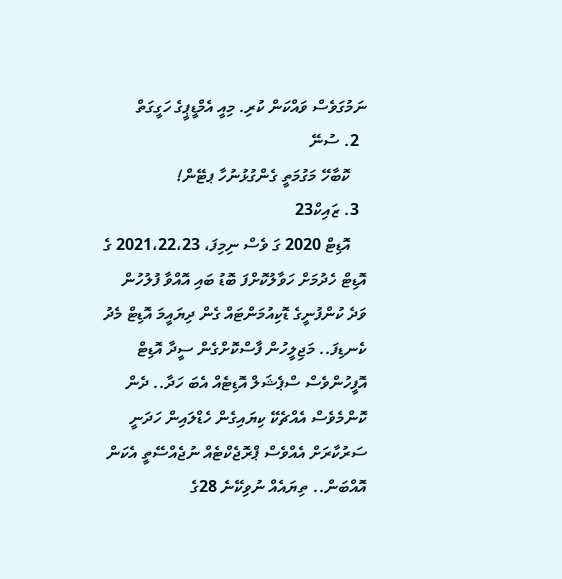ނަމުގަވެސް ވައްކަން ކުރި. މިއީ އެމްޑީޕީގެ ހަގީގަތް
  2. ސުނޭ
    ކޮބާހޭ މަގުމަތީ ގެންގުޅުނުހާ ޕޓޭން!
  3. ޒައިކް23
    އޮޑިޓް 2020 ގަ ވެސް ނިމިފަ، 2021،22،23 ގެ އޮޑިޓް ހެދުމަށް ހަވާލުކޮށްފަ ބޮޑު ބައި އޮއްވާ ފުލުހުން ވަދެ ކުންފުނީގެ ޑޮކިއުމަންޓައް ގެން ދިޔައީމަ އޮޑިޓް މެދު ކެނޑިފަ.. މަޖިލީހުން ފާސްކޮށްގެން ސީދާ އޮޑިޓް އޮފީހުންވެސް ސްޕެޝަލް އޮޑިޓެއް އެބަ ހަދާ.. ދެން ކޮންމެވެސް އެއްޗެކޭ ކިޔައިގެން ހެޑްލައިން ހަދަނީ ސަރުކާރަށް އެއްވެސް ޕްރޮޖެކްޓެއް ނުޖެއްސޭތީ އެކަން އޮއްބަން.. ތިޔައެއް ނުވިކޭނެ 28ގެ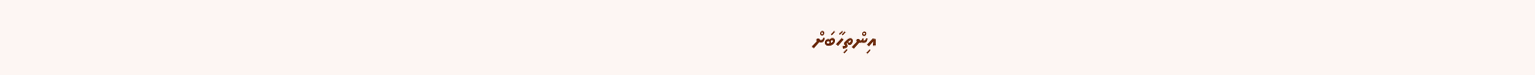އިންތިހާބަށް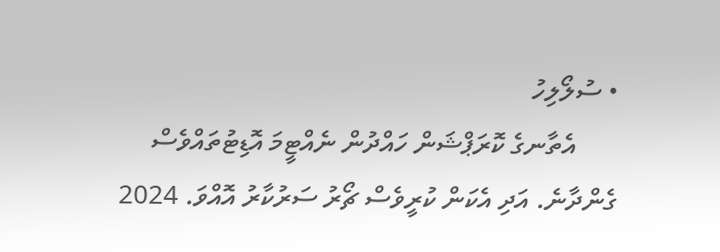• ސުލޯލިހު
      އެތާނގެ ކޮރަޕްޝަން ހައްދުން ނެއްޓީމަ އޮޑިޓުތައްވެސް ގެންދާނެ. އަދި އެކަން ކުރީވެސް ޗޯރު ސަރުކާރު އޮއްވަ. 2024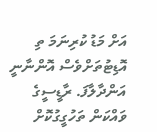އަށް މަޑު ކުރިނަމަ ތި އޮޑިޓުތަށްވެސް އޮންނާނީ އަންދާލާފަ. ރާޑީސީގެ ވައްކަން ތަހުގީގުކޮށް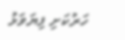ހަރުކަށި ފިޔަވަޅު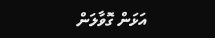އަޅަން ގޮވާލަން